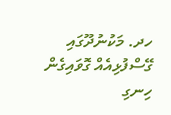ހދ. މަކުނުދޫގައި ގޭސްފުޅިއެއް ގޮވައިގެން ހިނގި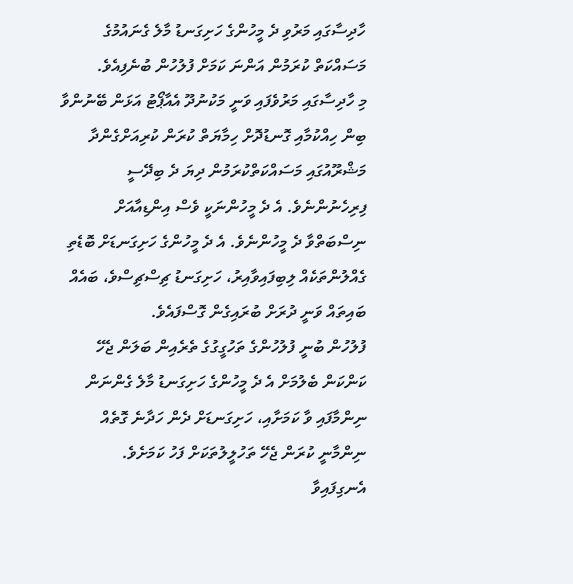ހާދިސާގައި މަރުވި ދެ މީހުންގެ ހަށިގަނޑު މާލެ ގެނައުމުގެ މަސައްކަތް ކުރަމުން އަންނަ ކަމަށް ފުލުހުން ބުނެފިއެވެ.
މި ހާދިސާގައި މަރުވެފައި ވަނީ މަކުނުދޫ އެއާޕޯޓު އަޅަން ބޭނުންވާ ބިން ހިއްކުމާއި ގޮނޑުދޮށް ހިމާޔަތް ކުރަން ކުރިއަށްގެންދާ މަޝްރޫއުގައި މަސައްކަތްކުރަމުން ދިޔަ ދެ ބިދޭސީ ފިރިހެނުންނެވެ. އެ ދެ މީހުންނަކީ ވެސް އިންޑިއާއަށް ނިސްބަތްވާ ދެ މީހުންނެވެ. އެ ދެ މީހުންގެ ހަށިގަނޑަށް ބޮޑެތި ގެއްލުންތަކެއް ލިބިފައިވާއިރު، ހަށިގަނޑު ޗިސްޗިސްވެ، ބައެއް ބައިތައް ވަނީ ދުރަށް ބުރައިގެން ގޮސްފައެވެ.
ފުލުހުން ބުނީ ފުލުހުންގެ ތަހުގީގުގެ ތެރެއިން ބަލަން ޖެހޭ ކަންކަން ބެލުމަށް އެ ދެ މީހުންގެ ހަށިގަނޑު މާލެ ގެންނަން ނިންމާފައި ވާ ކަމަށާއި، ހަށިގަނޑަށް ދެން ހަދާނެ ގޮތެއް ނިންމާނީ ކުރަން ޖެހޭ ތަހުލީލުތަކަށް ފަހު ކަމަށެވެ.
އެނގިފައިވާ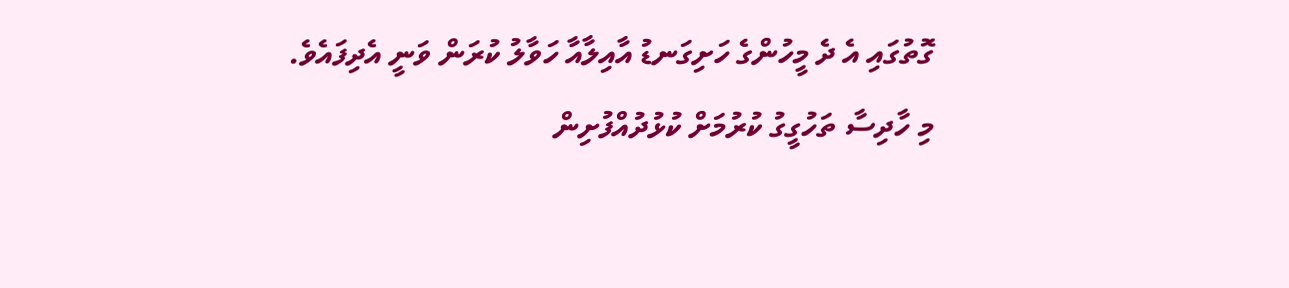ގޮތުގައި އެ ދެ މީހުންގެ ހަށިގަނޑު އާއިލާއާ ހަވާލު ކުރަން ވަނީ އެދިފައެވެ.
މި ހާދިސާ ތަހުގީގު ކުރުމަށް ކުޅުދުއްފުށިން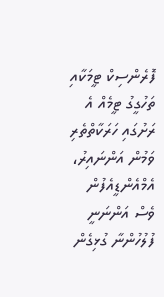ފޮރެންސިކް ޓީމަކާއި ތަހުގީގު ޓީމެއް އެ ރަށުގައި ހަރަކާތްތެރި ވަމުން އަންނައިރު، އެމްއެންޑީއެފުން ވެސް އަންނަނީ ފުލުހުންނާ ގުޅިގެން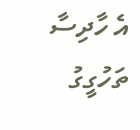އެ ހާދިސާ ތަހުގީގު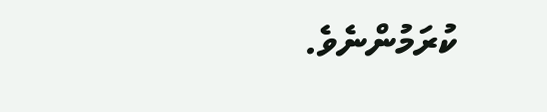ކުރަމުންނެވެ.